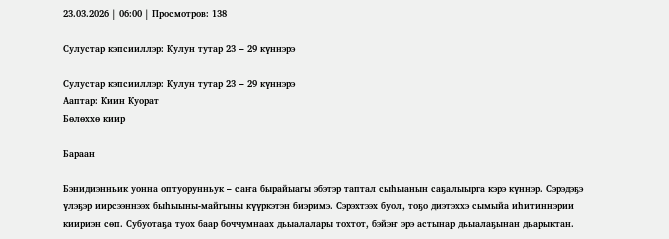23.03.2026 | 06:00 | Просмотров: 138

Сулустар кэпсииллэр: Кулун тутар 23 – 29 күннэрэ

Сулустар кэпсииллэр: Кулун тутар 23 – 29 күннэрэ
Ааптар: Киин Куорат
Бөлөххө киир

Бараан

Бэнидиэнньик уонна оптуорунньук – саҥа бырайыагы эбэтэр таптал сыһыанын саҕалыырга кэрэ күннэр. Сэрэдэҕэ үлэҕэр иирсээннээх быһыыны-майгыны күүркэтэн биэримэ. Сэрэхтээх буол, тоҕо диэтэххэ сымыйа иһитиннэрии киириэн сөп. Субуотаҕа туох баар боччумнаах дьыалалары тохтот, бэйэҥ эрэ астынар дьыалаҕынан дьарыктан.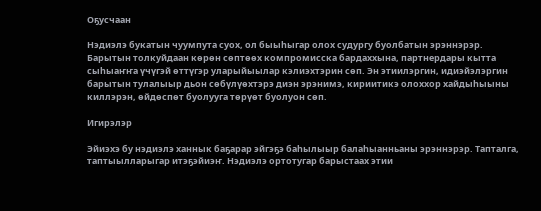Оҕусчаан

Нэдиэлэ букатын чуумпута суох, ол быыһыгар олох судургу буолбатын эрэннэрэр. Барытын толкуйдаан көрөн сөптөөх компромисска бардаххына, партнердары кытта сыһыаҥҥа үчүгэй өттүгэр уларыйыылар кэлиэхтэрин сөп. Эн этиилэргин, идиэйэлэргин барытын тулалыыр дьон сөбүлүөхтэрэ диэн эрэнимэ, кириитикэ олоххор хайдыһыыны киллэрэн, өйдөспөт буолууга төрүөт буолуон сөп.

Игирэлэр

Эйиэхэ бу нэдиэлэ ханнык баҕарар эйгэҕэ баһылыыр балаһыанньаны эрэннэрэр. Тапталга, таптыылларыгар итэҕэйиэҥ. Нэдиэлэ ортотугар барыстаах этии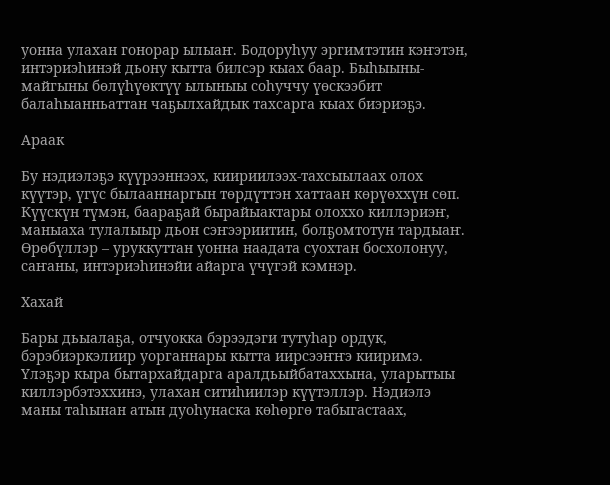уонна улахан гонорар ылыаҥ. Бодоруһуу эргимтэтин кэҥэтэн, интэриэһинэй дьону кытта билсэр кыах баар. Быһыыны-майгыны бөлүһүөктүү ылыныы соһуччу үөскээбит балаһыанньаттан чаҕылхайдык тахсарга кыах биэриэҕэ.

Араак

Бу нэдиэлэҕэ күүрээннээх, киириилээх-тахсыылаах олох күүтэр, үгүс былааннаргын төрдүттэн хаттаан көрүөххүн сөп. Күүскүн түмэн, баараҕай бырайыактары олоххо киллэриэҥ, маныаха тулалыыр дьон сэҥээриитин, болҕомтотун тардыаҥ. Өрөбүллэр – уруккуттан уонна наадата суохтан босхолонуу, саҥаны, интэриэһинэйи айарга үчүгэй кэмнэр.

Хахай

Бары дьыалаҕа, отчуокка бэрээдэги тутуһар ордук, бэрэбиэркэлиир уорганнары кытта иирсээҥҥэ кииримэ. Үлэҕэр кыра бытархайдарга аралдьыйбатаххына, уларытыы киллэрбэтэххинэ, улахан ситиһиилэр күүтэллэр. Нэдиэлэ маны таһынан атын дуоһунаска көһөргө табыгастаах,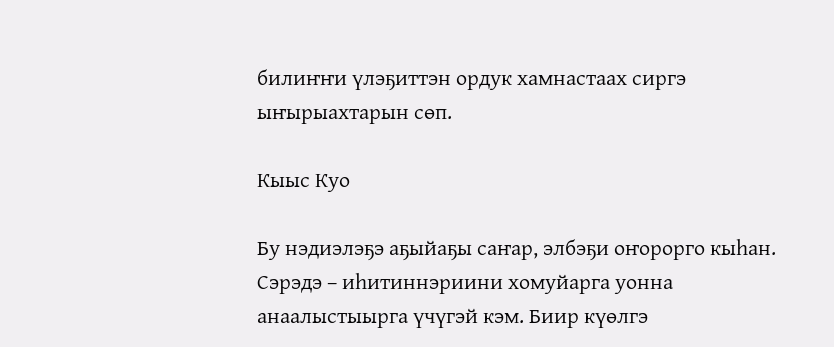билиҥҥи үлэҕиттэн ордук хамнастаах сиргэ ыҥырыахтарын сөп.

Кыыс Куо

Бу нэдиэлэҕэ аҕыйаҕы саҥар, элбэҕи оҥорорго кыһан. Сэрэдэ – иһитиннэриини хомуйарга уонна анаалыстыырга үчүгэй кэм. Биир күөлгэ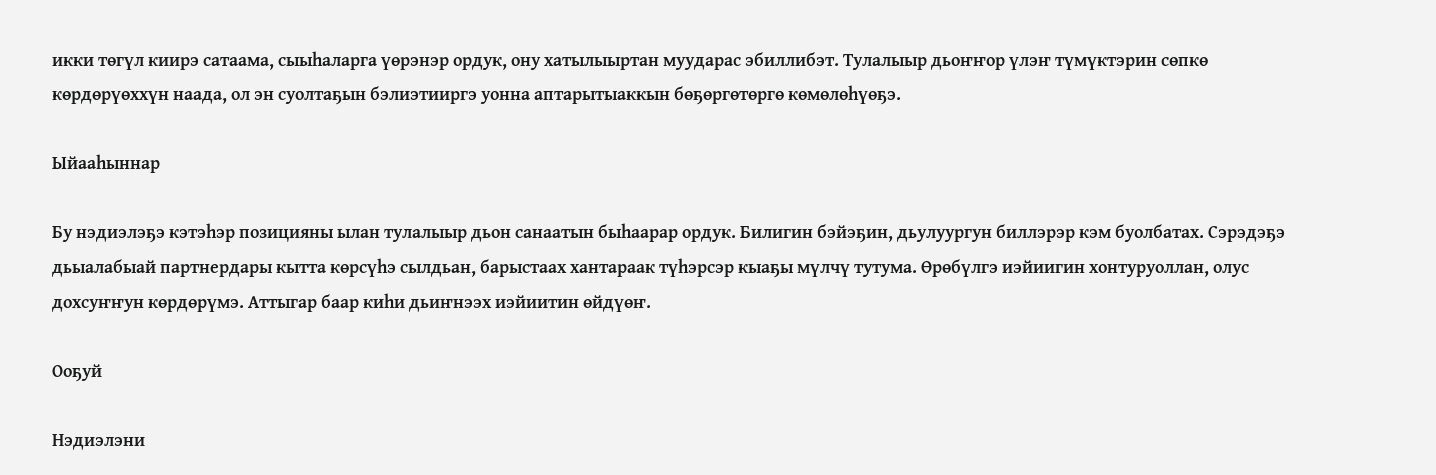икки төгүл киирэ сатаама, сыыһаларга үөрэнэр ордук, ону хатылыыртан муударас эбиллибэт. Тулалыыр дьоҥҥор үлэҥ түмүктэрин сөпкө көрдөрүөххүн наада, ол эн суолтаҕын бэлиэтииргэ уонна аптарытыаккын бөҕөргөтөргө көмөлөһүөҕэ.

Ыйааһыннар

Бу нэдиэлэҕэ кэтэһэр позицияны ылан тулалыыр дьон санаатын быһаарар ордук. Билигин бэйэҕин, дьулуургун биллэрэр кэм буолбатах. Сэрэдэҕэ дьыалабыай партнердары кытта көрсүһэ сылдьан, барыстаах хантараак түһэрсэр кыаҕы мүлчү тутума. Өрөбүлгэ иэйиигин хонтуруоллан, олус дохсуҥҥун көрдөрүмэ. Аттыгар баар киһи дьиҥнээх иэйиитин өйдүөҥ.

Ооҕуй

Нэдиэлэни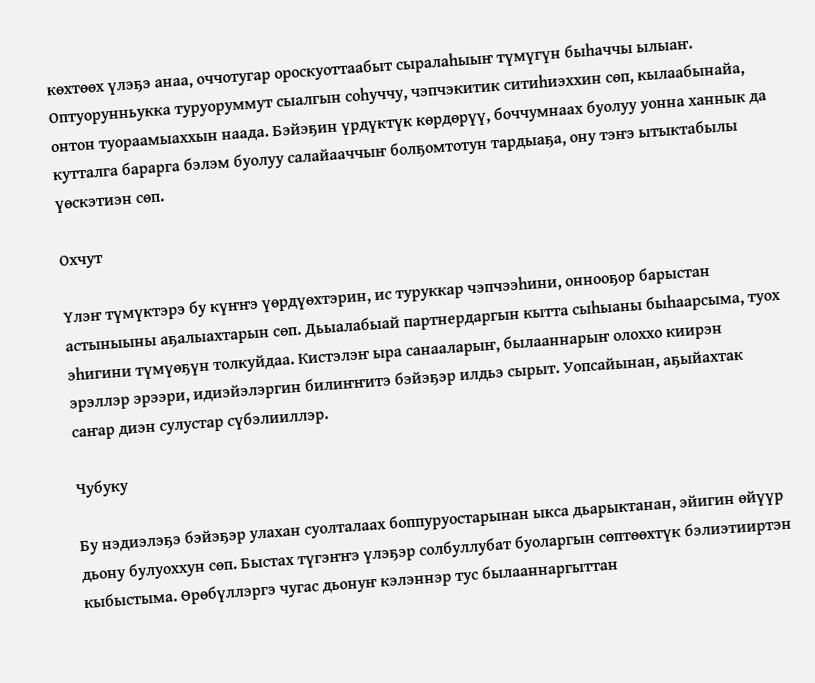көхтөөх үлэҕэ анаа, оччотугар ороскуоттаабыт сыралаһыыҥ түмүгүн быһаччы ылыаҥ. Оптуорунньукка туруоруммут сыалгын соһуччу, чэпчэкитик ситиһиэххин сөп, кылаабынайа, онтон туораамыаххын наада. Бэйэҕин үрдүктүк көрдөрүү, боччумнаах буолуу уонна ханнык да кутталга барарга бэлэм буолуу салайааччыҥ болҕомтотун тардыаҕа, ону тэҥэ ытыктабылы үөскэтиэн сөп.

Охчут

Үлэҥ түмүктэрэ бу күҥҥэ үөрдүөхтэрин, ис туруккар чэпчээһини, оннооҕор барыстан астыныыны аҕалыахтарын сөп. Дьыалабыай партнердаргын кытта сыһыаны быһаарсыма, туох эһигини түмүөҕүн толкуйдаа. Кистэлэҥ ыра санааларыҥ, былааннарыҥ олоххо киирэн эрэллэр эрээри, идиэйэлэргин билиҥҥитэ бэйэҕэр илдьэ сырыт. Уопсайынан, аҕыйахтак саҥар диэн сулустар сүбэлииллэр.

Чубуку

Бу нэдиэлэҕэ бэйэҕэр улахан суолталаах боппуруостарынан ыкса дьарыктанан, эйигин өйүүр дьону булуоххун сөп. Быстах түгэҥҥэ үлэҕэр солбуллубат буоларгын сөптөөхтүк бэлиэтииртэн кыбыстыма. Өрөбүллэргэ чугас дьонуҥ кэлэннэр тус былааннаргыттан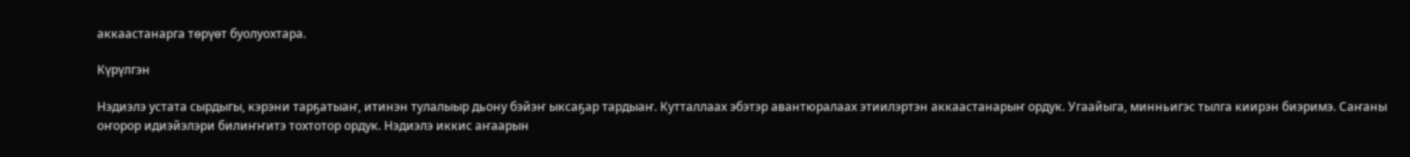аккаастанарга төрүөт буолуохтара.

Күрүлгэн

Нэдиэлэ устата сырдыгы, кэрэни тарҕатыаҥ, итинэн тулалыыр дьону бэйэҥ ыксаҕар тардыаҥ. Кутталлаах эбэтэр авантюралаах этиилэртэн аккаастанарыҥ ордук. Угаайыга, минньигэс тылга киирэн биэримэ. Саҥаны оҥорор идиэйэлэри билиҥҥитэ тохтотор ордук. Нэдиэлэ иккис аҥаарын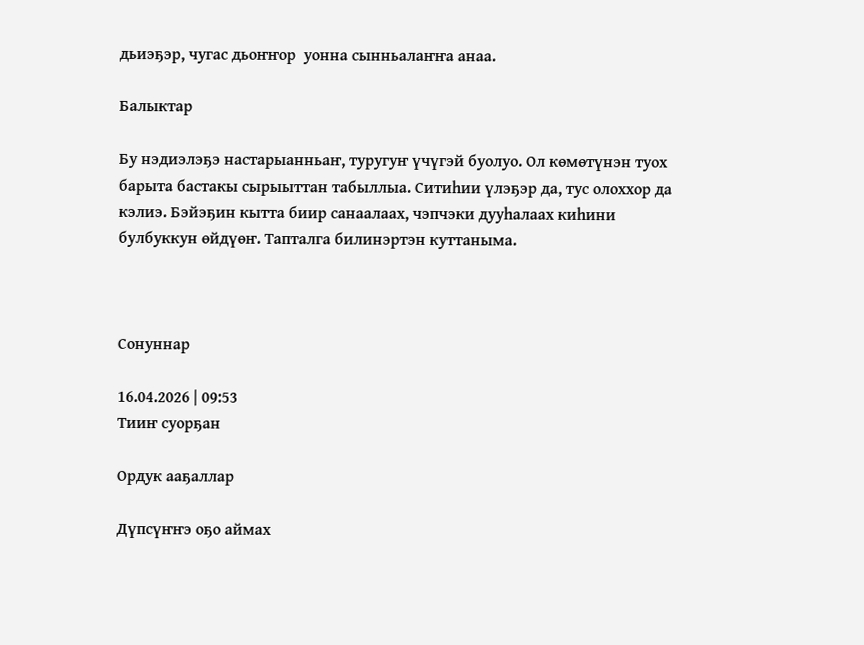дьиэҕэр, чугас дьоҥҥор  уонна сынньалаҥҥа анаа.

Балыктар

Бу нэдиэлэҕэ настарыанньаҥ, туругуҥ үчүгэй буолуо. Ол көмөтүнэн туох барыта бастакы сырыыттан табыллыа. Ситиһии үлэҕэр да, тус олоххор да кэлиэ. Бэйэҕин кытта биир санаалаах, чэпчэки дууһалаах киһини булбуккун өйдүөҥ. Тапталга билинэртэн куттаныма.



Сонуннар

16.04.2026 | 09:53
Тииҥ суорҕан

Ордук ааҕаллар

Дүпсүҥҥэ оҕо аймах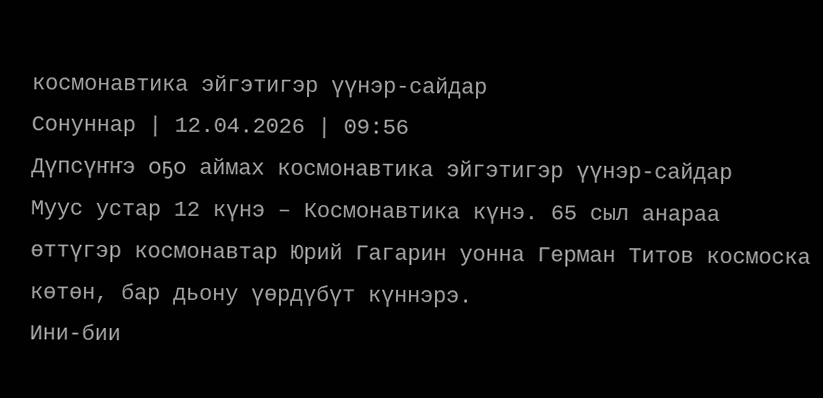космонавтика эйгэтигэр үүнэр-сайдар
Сонуннар | 12.04.2026 | 09:56
Дүпсүҥҥэ оҕо аймах космонавтика эйгэтигэр үүнэр-сайдар
Муус устар 12 күнэ – Космонавтика күнэ. 65 сыл анараа өттүгэр космонавтар Юрий Гагарин уонна Герман Титов космоска көтөн, бар дьону үөрдүбүт күннэрэ.
Ини-бии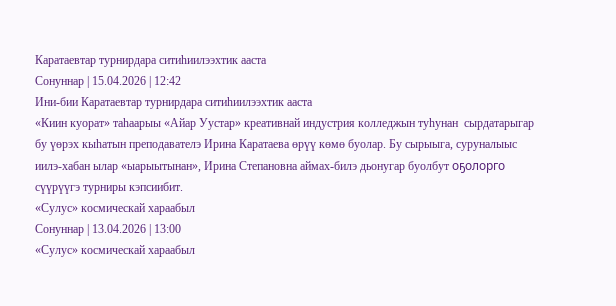Каратаевтар турнирдара ситиһиилээхтик ааста
Сонуннар | 15.04.2026 | 12:42
Ини-бии Каратаевтар турнирдара ситиһиилээхтик ааста
«Киин куорат» таһаарыы «Айар Уустар» креативнай индустрия колледжын туһунан  сырдатарыгар бу үөрэх кыһатын преподавателэ Ирина Каратаева өрүү көмө буолар. Бу сырыыга, суруналыыс иилэ-хабан ылар «ыарыытынан», Ирина Степановна аймах-билэ дьонугар буолбут оҕолорго сүүрүүгэ турниры кэпсиибит.
«Сулус» космическай хараабыл
Сонуннар | 13.04.2026 | 13:00
«Сулус» космическай хараабыл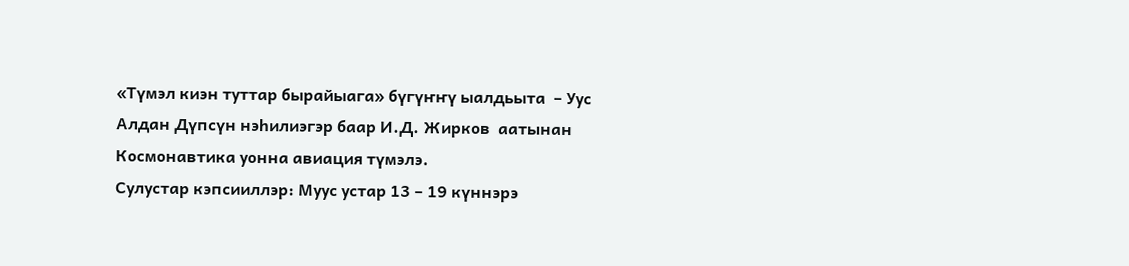«Түмэл киэн туттар бырайыага» бүгүҥҥү ыалдьыта  – Уус Алдан Дүпсүн нэһилиэгэр баар И.Д. Жирков  аатынан  Космонавтика уонна авиация түмэлэ.
Сулустар кэпсииллэр: Муус устар 13 – 19 күннэрэ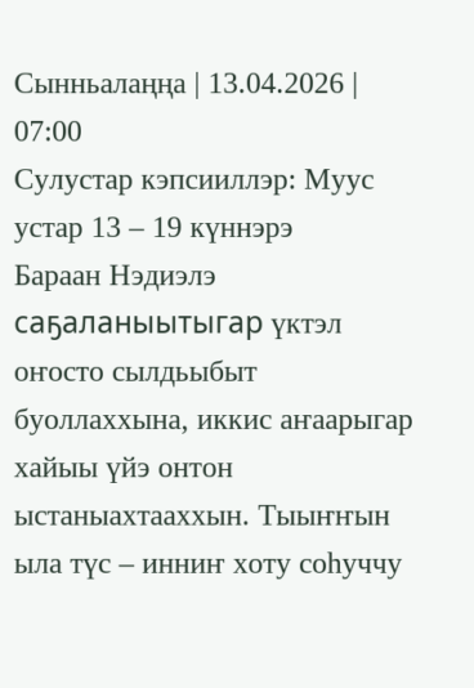Сынньалаңңа | 13.04.2026 | 07:00
Сулустар кэпсииллэр: Муус устар 13 – 19 күннэрэ
Бараан Нэдиэлэ саҕаланыытыгар үктэл оҥосто сылдьыбыт буоллаххына, иккис аҥаарыгар хайыы үйэ онтон ыстаныахтааххын. Тыыҥҥын ыла түс – инниҥ хоту соһуччу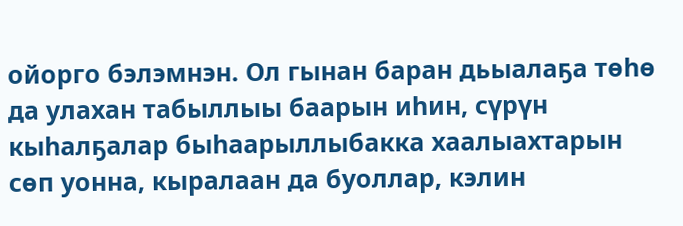ойорго бэлэмнэн. Ол гынан баран дьыалаҕа төһө да улахан табыллыы баарын иһин, сүрүн кыһалҕалар быһаарыллыбакка хаалыахтарын сөп уонна, кыралаан да буоллар, кэлин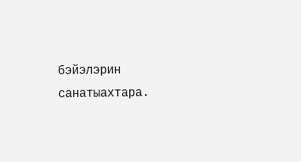бэйэлэрин санатыахтара.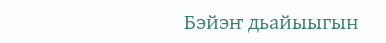Бэйэҥ дьайыыгын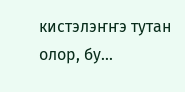кистэлэҥҥэ тутан олор, бу...